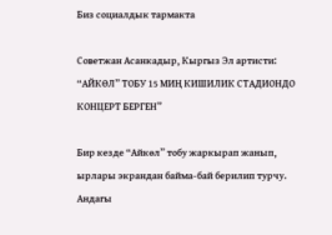Биз социалдык тармакта

Советжан Асанкадыр, Кыргыз Эл артисти: “АЙКӨЛ” ТОБУ 15 МИҢ КИШИЛИК СТАДИОНДО КОНЦЕРТ БЕРГЕН”

Бир кезде “Айкөл” тобу жаркырап жанып, ырлары экрандан байма-бай берилип турчу. Андагы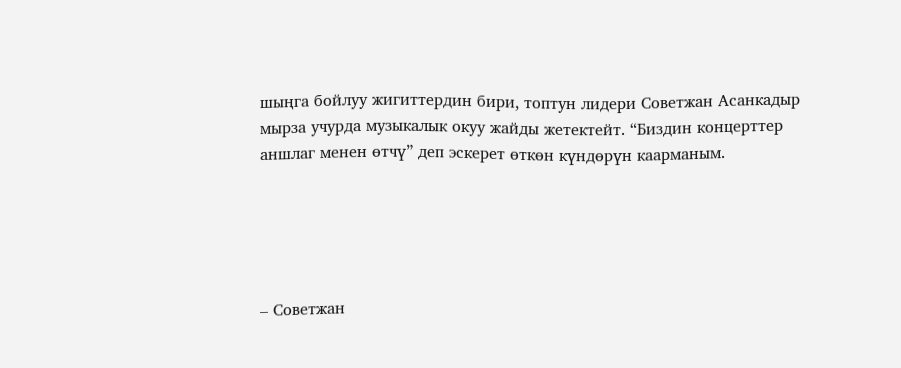шыңга бойлуу жигиттердин бири, топтун лидери Советжан Асанкадыр мырза учурда музыкалык окуу жайды жетектейт. “Биздин концерттер аншлаг менен өтчү” деп эскерет өткөн күндөрүн каарманым.





– Советжан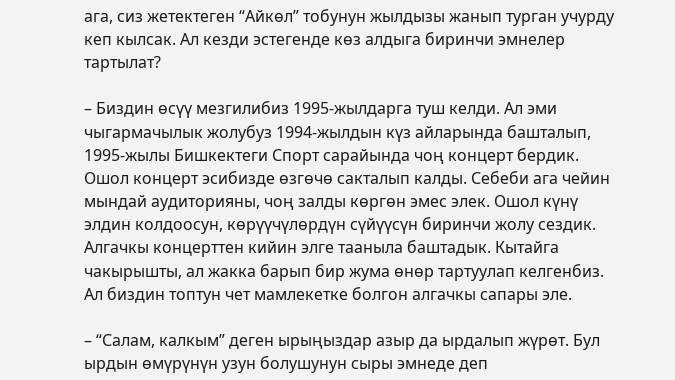ага, сиз жетектеген “Айкөл” тобунун жылдызы жанып турган учурду кеп кылсак. Ал кезди эстегенде көз алдыга биринчи эмнелер тартылат?

– Биздин өсүү мезгилибиз 1995-жылдарга туш келди. Ал эми чыгармачылык жолубуз 1994-жылдын күз айларында башталып, 1995-жылы Бишкектеги Спорт сарайында чоң концерт бердик. Ошол концерт эсибизде өзгөчө сакталып калды. Себеби ага чейин мындай аудиторияны, чоң залды көргөн эмес элек. Ошол күнү элдин колдоосун, көрүүчүлөрдүн сүйүүсүн биринчи жолу сездик. Алгачкы концерттен кийин элге тааныла баштадык. Кытайга чакырышты, ал жакка барып бир жума өнөр тартуулап келгенбиз. Ал биздин топтун чет мамлекетке болгон алгачкы сапары эле.

– “Салам, калкым” деген ырыңыздар азыр да ырдалып жүрөт. Бул ырдын өмүрүнүн узун болушунун сыры эмнеде деп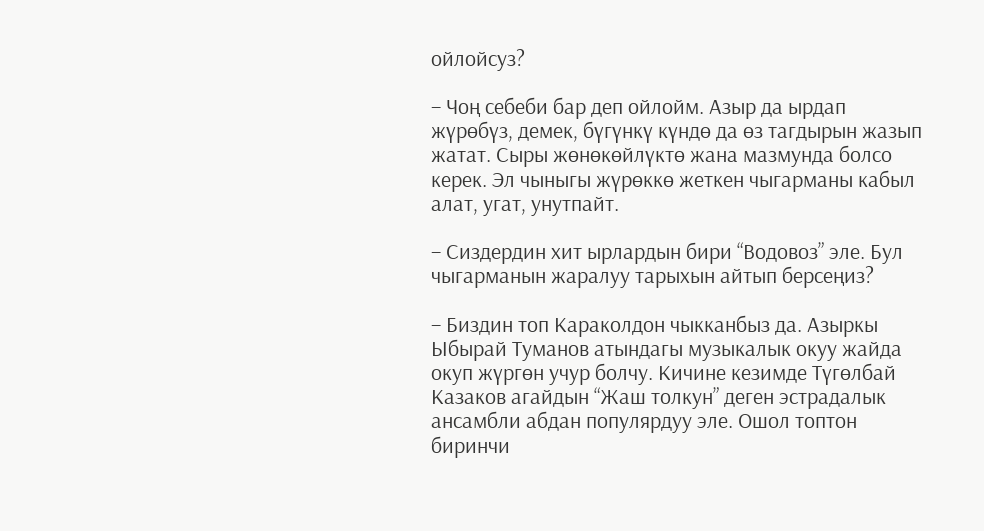ойлойсуз?

– Чоң себеби бар деп ойлойм. Азыр да ырдап жүрөбүз, демек, бүгүнкү күндө да өз тагдырын жазып жатат. Сыры жөнөкөйлүктө жана мазмунда болсо керек. Эл чыныгы жүрөккө жеткен чыгарманы кабыл алат, угат, унутпайт.

– Сиздердин хит ырлардын бири “Водовоз” эле. Бул чыгарманын жаралуу тарыхын айтып берсеңиз?

– Биздин топ Караколдон чыкканбыз да. Азыркы Ыбырай Туманов атындагы музыкалык окуу жайда окуп жүргөн учур болчу. Кичине кезимде Түгөлбай Казаков агайдын “Жаш толкун” деген эстрадалык ансамбли абдан популярдуу эле. Ошол топтон биринчи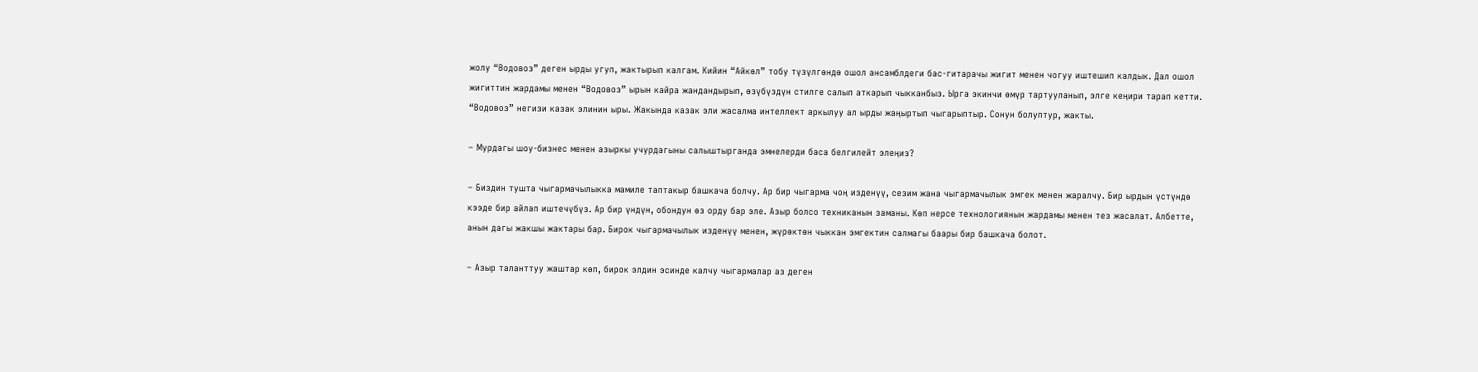жолу “Водовоз” деген ырды угуп, жактырып калгам. Кийин “Айкөл” тобу түзүлгөндө ошол ансамблдеги бас-гитарачы жигит менен чогуу иштешип калдык. Дал ошол жигиттин жардамы менен “Водовоз” ырын кайра жандандырып, өзүбүздүн стилге салып аткарып чыкканбыз. Ырга экинчи өмүр тартууланып, элге кеңири тарап кетти. “Водовоз” негизи казак элинин ыры. Жакында казак эли жасалма интеллект аркылуу ал ырды жаңыртып чыгарыптыр. Сонун болуптур, жакты.

– Мурдагы шоу-бизнес менен азыркы учурдагыны салыштырганда эмнелерди баса белгилейт элеңиз?

– Биздин тушта чыгармачылыкка мамиле таптакыр башкача болчу. Ар бир чыгарма чоң изденүү, сезим жана чыгармачылык эмгек менен жаралчу. Бир ырдын үстүндө кээде бир айлап иштечүбүз. Ар бир үндүн, обондун өз орду бар эле. Азыр болсо техниканын заманы. Көп нерсе технологиянын жардамы менен тез жасалат. Албетте, анын дагы жакшы жактары бар. Бирок чыгармачылык изденүү менен, жүрөктөн чыккан эмгектин салмагы баары бир башкача болот.

– Азыр таланттуу жаштар көп, бирок элдин эсинде калчу чыгармалар аз деген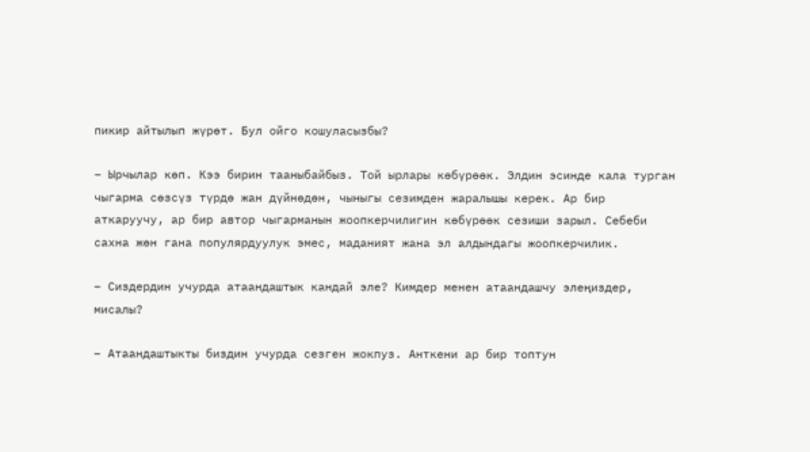пикир айтылып жүрөт. Бул ойго кошуласызбы?

– Ырчылар көп. Кээ бирин тааныбайбыз. Той ырлары көбүрөөк. Элдин эсинде кала турган чыгарма сөзсүз түрдө жан дүйнөдөн, чыныгы сезимден жаралышы керек. Ар бир аткаруучу, ар бир автор чыгарманын жоопкерчилигин көбүрөөк сезиши зарыл. Себеби сахна жөн гана популярдуулук эмес, маданият жана эл алдындагы жоопкерчилик.

– Сиздердин учурда атаандаштык кандай эле? Кимдер менен атаандашчу элеңиздер, мисалы?

– Атаандаштыкты биздин учурда сезген жокпуз. Анткени ар бир топтун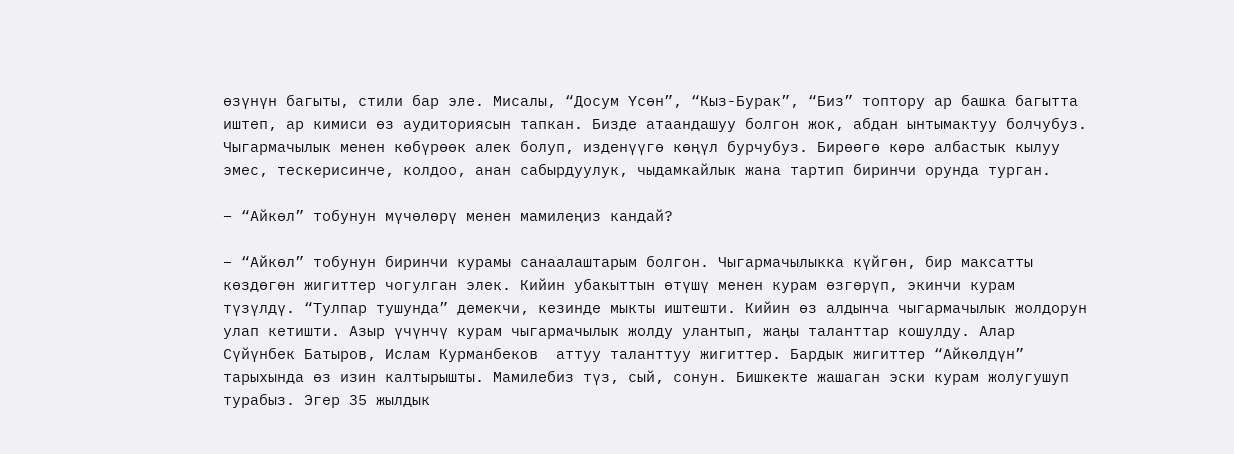өзүнүн багыты, стили бар эле. Мисалы, “Досум Үсөн”, “Кыз-Бурак”, “Биз” топтору ар башка багытта иштеп, ар кимиси өз аудиториясын тапкан. Бизде атаандашуу болгон жок, абдан ынтымактуу болчубуз. Чыгармачылык менен көбүрөөк алек болуп, изденүүгө көңүл бурчубуз. Бирөөгө көрө албастык кылуу эмес, тескерисинче, колдоо, анан сабырдуулук, чыдамкайлык жана тартип биринчи орунда турган.

– “Айкөл” тобунун мүчөлөрү менен мамилеңиз кандай?

– “Айкөл” тобунун биринчи курамы санаалаштарым болгон. Чыгармачылыкка күйгөн, бир максатты көздөгөн жигиттер чогулган элек. Кийин убакыттын өтүшү менен курам өзгөрүп, экинчи курам түзүлдү. “Тулпар тушунда” демекчи, кезинде мыкты иштешти. Кийин өз алдынча чыгармачылык жолдорун улап кетишти. Азыр үчүнчү курам чыгармачылык жолду улантып, жаңы таланттар кошулду. Алар Сүйүнбек Батыров, Ислам Курманбеков  аттуу таланттуу жигиттер. Бардык жигиттер “Айкөлдүн” тарыхында өз изин калтырышты. Мамилебиз түз, сый, сонун. Бишкекте жашаган эски курам жолугушуп турабыз. Эгер 35 жылдык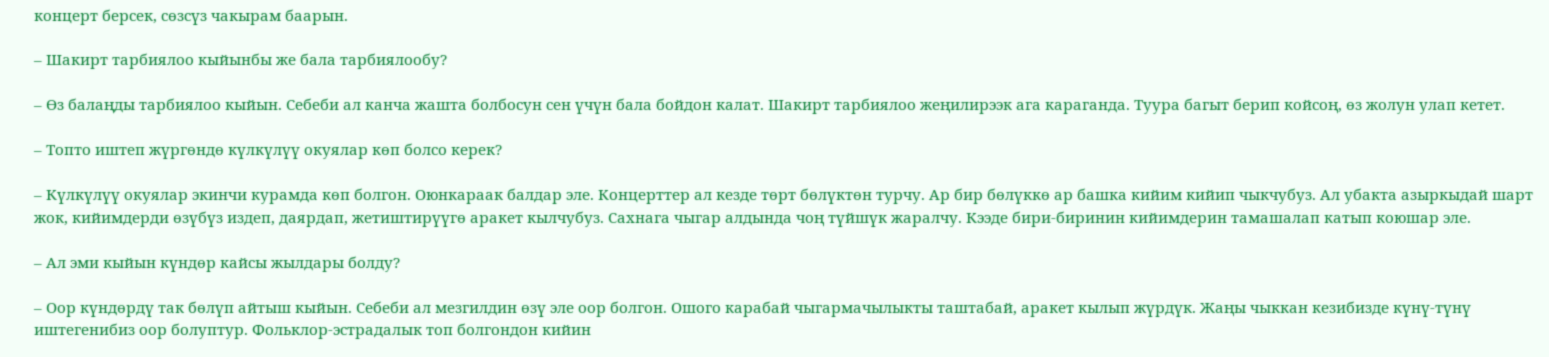концерт берсек, сөзсүз чакырам баарын.

– Шакирт тарбиялоо кыйынбы же бала тарбиялообу?

– Өз балаңды тарбиялоо кыйын. Себеби ал канча жашта болбосун сен үчүн бала бойдон калат. Шакирт тарбиялоо жеңилирээк ага караганда. Туура багыт берип койсоң, өз жолун улап кетет.

– Топто иштеп жүргөндө күлкүлүү окуялар көп болсо керек?

– Күлкүлүү окуялар экинчи курамда көп болгон. Оюнкараак балдар эле. Концерттер ал кезде төрт бөлүктөн турчу. Ар бир бөлүккө ар башка кийим кийип чыкчубуз. Ал убакта азыркыдай шарт жок, кийимдерди өзүбүз издеп, даярдап, жетиштирүүгө аракет кылчубуз. Сахнага чыгар алдында чоң түйшүк жаралчу. Кээде бири-биринин кийимдерин тамашалап катып коюшар эле.

– Ал эми кыйын күндөр кайсы жылдары болду?

– Оор күндөрдү так бөлүп айтыш кыйын. Себеби ал мезгилдин өзү эле оор болгон. Ошого карабай чыгармачылыкты таштабай, аракет кылып жүрдүк. Жаңы чыккан кезибизде күнү-түнү иштегенибиз оор болуптур. Фольклор-эстрадалык топ болгондон кийин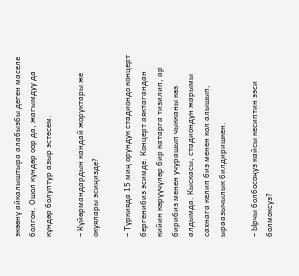экөөнү айкалыштыра алабызбы деген маселе болгон. Ошол күндөр оор да, жагымдуу да күндөр болуптур азыр эстесем.

– Күйөрмандардын кандай жоруктары же окуялары эсиңизде?

– Түркияда 15 миң орундук стадиондо концерт бергенибиз эсимде. Концерт аяктагандан кийин көрүүчүлөр бир катарга тизилип, ар бирибиз менен учурашып чыкканы көз алдымда. Кыскасы, стадиондун жарымы сахнага келип биз менен кол алышып, ыраазычылык билдиришкен.

– Ырчы болбосоңуз кайсы кесиптин ээси болмоксуз?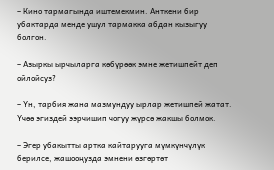– Кино тармагында иштемекмин. Анткени бир убактарда менде ушул тармакка абдан кызыгуу болгон.

– Азыркы ырчыларга көбүрөөк эмне жетишпейт деп ойлойсуз?

– Үн, тарбия жана мазмундуу ырлар жетишпей жатат. Үчөө эгиздей ээрчишип чогуу жүрсө жакшы болмок.

– Эгер убакытты артка кайтарууга мүмкүнчүлүк берилсе, жашооңузда эмнени өзгөртөт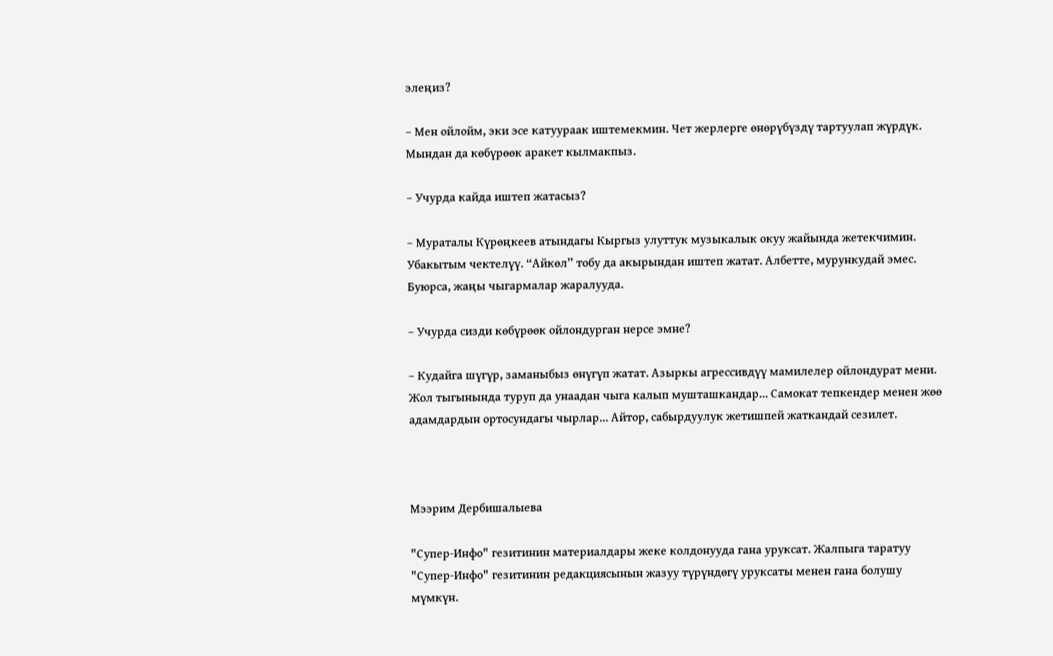элеңиз?

– Мен ойлойм, эки эсе катуураак иштемекмин. Чет жерлерге өнөрүбүздү тартуулап жүрдүк. Мындан да көбүрөөк аракет кылмакпыз.

– Учурда кайда иштеп жатасыз?

– Мураталы Күрөңкеев атындагы Кыргыз улуттук музыкалык окуу жайында жетекчимин. Убакытым чектелүү. “Айкөл” тобу да акырындан иштеп жатат. Албетте, мурункудай эмес. Буюрса, жаңы чыгармалар жаралууда.

– Учурда сизди көбүрөөк ойлондурган нерсе эмне?

– Кудайга шүгүр, заманыбыз өнүгүп жатат. Азыркы агрессивдүү мамилелер ойлондурат мени. Жол тыгынында туруп да унаадан чыга калып мушташкандар... Самокат тепкендер менен жөө адамдардын ортосундагы чырлар... Айтор, сабырдуулук жетишпей жаткандай сезилет.



Мээрим Дербишалыева

"Супер-Инфо" гезитинин материалдары жеке колдонууда гана уруксат. Жалпыга таратуу "Супер-Инфо" гезитинин редакциясынын жазуу түрүндөгү уруксаты менен гана болушу мүмкүн.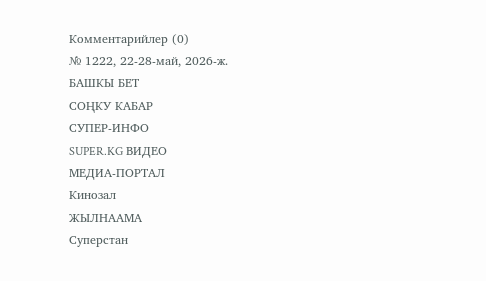Комментарийлер (0)
№ 1222, 22-28-май, 2026-ж.
БАШКЫ БЕТ
СОҢКУ КАБАР
СУПЕР-ИНФО
SUPER.KG ВИДЕО
МЕДИА-ПОРТАЛ
Кинозал
ЖЫЛНААМА
Суперстан